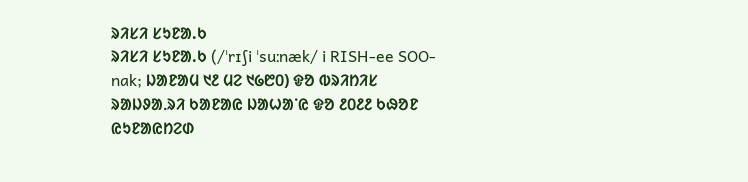ᱨᱤᱥᱤ ᱥᱩᱱᱟ.ᱠ
ᱨᱤᱥᱤ ᱥᱩᱱᱟ.ᱠ (/ˈrɪʃi ˈsuːnæk/ i RISH-ee SOO-nak; ᱡᱟᱱᱟᱢ ᱑᱒ ᱢᱮ ᱑᱙᱘᱐) ᱫᱚ ᱵᱨᱤᱴᱤᱥ ᱨᱟᱡᱽᱟᱹᱨᱤ ᱠᱟᱱᱟᱭ ᱡᱟᱦᱟᱸᱭ ᱫᱚ ᱒᱐᱒᱒ ᱠᱷᱚᱱ ᱭᱩᱱᱟᱭᱴᱮᱰ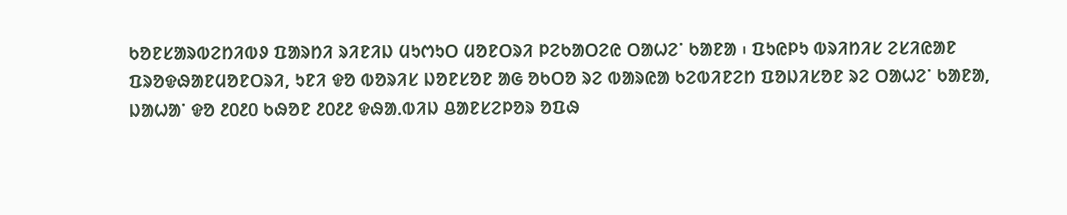ᱠᱚᱱᱥᱟᱨᱵᱮᱴᱤᱵᱽ ᱯᱟᱨᱴᱤ ᱨᱤᱱᱤᱡ ᱢᱩᱬᱩᱛ ᱢᱚᱱᱛᱨᱤ ᱞᱮᱠᱟᱛᱮᱭ ᱛᱟᱦᱮᱸ ᱠᱟᱱᱟ ᱾ ᱯᱩᱭᱞᱩ ᱵᱨᱤᱴᱤᱥ ᱮᱥᱤᱭᱟᱱ ᱯᱨᱚᱫᱷᱟᱱᱢᱚᱱᱛᱨᱤ, ᱩᱱᱤ ᱫᱚ ᱵᱚᱨᱤᱥ ᱡᱚᱱᱥᱚᱱ ᱟᱜ ᱚᱠᱛᱚ ᱨᱮ ᱵᱟᱨᱭᱟ ᱠᱮᱵᱤᱱᱮᱴ ᱯᱚᱡᱤᱥᱚᱱ ᱨᱮ ᱛᱟᱦᱮᱸ ᱠᱟᱱᱟ, ᱡᱟᱦᱟᱸ ᱫᱚ ᱒᱐᱒᱐ ᱠᱷᱚᱱ ᱒᱐᱒᱒ ᱫᱷᱟᱹᱵᱤᱡ ᱪᱟᱱᱥᱮᱞᱚᱨ ᱚᱯᱷ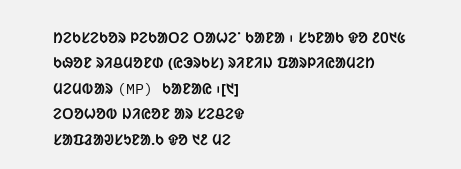ᱴᱮᱠᱥᱮᱠᱚᱨ ᱞᱮᱠᱟᱛᱮ ᱛᱟᱦᱮᱸ ᱠᱟᱱᱟ ᱾ ᱥᱩᱱᱟᱠ ᱫᱚ ᱒᱐᱑᱕ ᱠᱷᱚᱱ ᱨᱤᱪᱢᱚᱱᱰ (ᱭᱳᱨᱠᱥ) ᱨᱤᱱᱤᱡ ᱯᱟᱨᱞᱤᱭᱟᱢᱮᱴ ᱢᱮᱢᱵᱟᱨ (MP) ᱠᱟᱱᱟᱭ ᱾[᱑]
ᱮᱛᱚᱦᱚᱵ ᱡᱤᱭᱚᱱ ᱟᱨ ᱥᱮᱪᱮᱫ
ᱥᱟᱯᱲᱟᱣᱥᱩᱱᱟ.ᱠ ᱫᱚ ᱑᱒ ᱢᱮ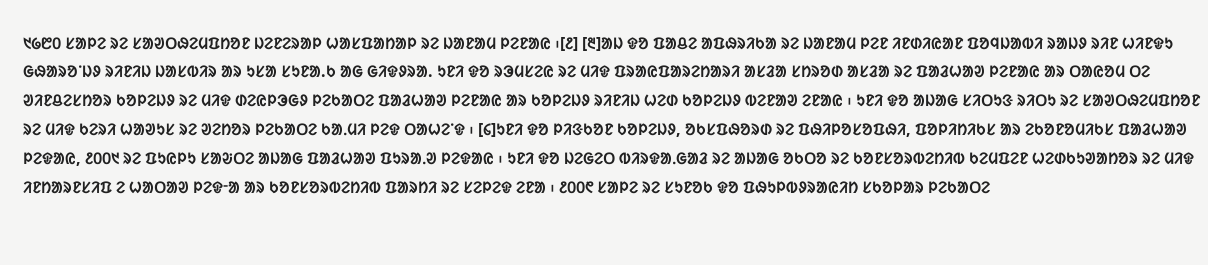᱑᱙᱘᱐ ᱥᱟᱞᱮ ᱨᱮ ᱥᱟᱣᱛᱷᱮᱢᱯᱴᱚᱱ ᱡᱮᱱᱮᱨᱟᱞ ᱦᱟᱥᱯᱟᱴᱟᱞ ᱨᱮ ᱡᱟᱱᱟᱢ ᱞᱮᱱᱟᱭ ᱾[᱒] [᱓]ᱟᱡ ᱫᱚ ᱯᱟᱪᱮ ᱟᱯᱷᱨᱤᱠᱟ ᱨᱮ ᱡᱟᱱᱟᱢ ᱞᱮᱱ ᱤᱱᱰᱤᱭᱟᱱ ᱯᱚᱧᱡᱟᱵᱤ ᱨᱟᱡᱽ ᱨᱤᱱ ᱦᱤᱱᱫᱩ ᱜᱷᱟᱨᱚᱸᱡᱽ ᱨᱤᱱᱤᱡ ᱡᱟᱥᱵᱤᱨ ᱟᱨ ᱩᱥᱟ ᱥᱩᱱᱟ.ᱠ ᱟᱜ ᱜᱤᱫᱽᱨᱟ. ᱩᱱᱤ ᱫᱚ ᱨᱳᱢᱥᱮᱭ ᱨᱮ ᱢᱤᱫ ᱯᱨᱟᱭᱯᱟᱨᱮᱴᱟᱨᱤ ᱟᱥᱲᱟ ᱥᱴᱨᱚᱰ ᱟᱥᱲᱟ ᱨᱮ ᱯᱟᱲᱦᱟᱣ ᱞᱮᱱᱟᱭ ᱟᱨ ᱛᱟᱭᱚᱢ ᱛᱮ ᱣᱤᱱᱪᱮᱥᱴᱚᱨ ᱠᱚᱞᱮᱡᱽ ᱨᱮ ᱢᱤᱫ ᱰᱮᱭᱞᱳᱜᱽ ᱞᱮᱠᱟᱛᱮ ᱯᱟᱲᱦᱟᱣ ᱞᱮᱱᱟᱭ ᱟᱨ ᱠᱚᱞᱮᱡᱽ ᱨᱤᱱᱤᱡ ᱦᱮᱰ ᱠᱚᱞᱮᱡᱽ ᱵᱮᱱᱟᱣ ᱮᱱᱟᱭ ᱾ ᱩᱱᱤ ᱫᱚ ᱟᱡᱟᱜ ᱥᱤᱛᱩᱝ ᱨᱤᱛᱩ ᱨᱮ ᱥᱟᱣᱛᱷᱮᱢᱯᱴᱚᱱ ᱨᱮ ᱢᱤᱫ ᱠᱮᱨᱤ ᱦᱟᱣᱩᱥ ᱨᱮ ᱣᱮᱴᱚᱨ ᱞᱮᱠᱟᱛᱮ ᱠᱟᱹᱢᱤ ᱞᱮᱫ ᱛᱟᱦᱮᱸᱫ ᱾ [᱔]ᱩᱱᱤ ᱫᱚ ᱞᱤᱝᱠᱚᱱ ᱠᱚᱞᱮᱡᱽ, ᱚᱠᱥᱯᱷᱚᱨᱰ ᱨᱮ ᱯᱷᱤᱞᱚᱥᱚᱯᱷᱤ, ᱯᱚᱞᱤᱴᱤᱠᱥ ᱟᱨ ᱮᱠᱚᱱᱚᱢᱤᱠᱥ ᱯᱟᱲᱦᱟᱣ ᱞᱮᱫᱟᱭ, ᱒᱐᱐᱑ ᱨᱮ ᱯᱩᱭᱞᱩ ᱥᱟᱶᱛᱮ ᱟᱡᱟᱜ ᱯᱟᱲᱦᱟᱣ ᱯᱩᱨᱟᱹᱣ ᱞᱮᱫᱟᱭ ᱾ ᱩᱱᱤ ᱫᱚ ᱡᱮᱜᱮᱛ ᱵᱤᱨᱫᱟᱹᱜᱟᱲ ᱨᱮ ᱟᱡᱟᱜ ᱚᱠᱛᱚ ᱨᱮ ᱠᱚᱱᱥᱚᱨᱵᱮᱴᱤᱵ ᱠᱮᱢᱯᱮᱱ ᱦᱮᱰᱠᱩᱣᱟᱴᱚᱨ ᱨᱮ ᱢᱤᱫ ᱤᱱᱴᱟᱨᱱᱥᱤᱯ ᱮ ᱦᱟᱛᱟᱣ ᱞᱮᱫᱼᱟ ᱟᱨ ᱠᱚᱱᱥᱚᱨᱵᱮᱴᱤᱵ ᱯᱟᱨᱴᱤ ᱨᱮ ᱥᱮᱞᱮᱫ ᱮᱱᱟ ᱾ ᱒᱐᱐᱖ ᱥᱟᱞᱮ ᱨᱮ ᱥᱩᱱᱚᱠ ᱫᱚ ᱯᱷᱩᱞᱵᱽᱨᱟᱭᱤᱴ ᱥᱠᱚᱞᱟᱨ ᱞᱮᱠᱟᱛᱮ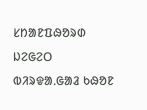ᱥᱴᱟᱱᱯᱷᱚᱨᱰ ᱡᱮᱜᱮᱛ ᱵᱤᱨᱫᱟᱹᱜᱟᱲ ᱠᱷᱚᱱ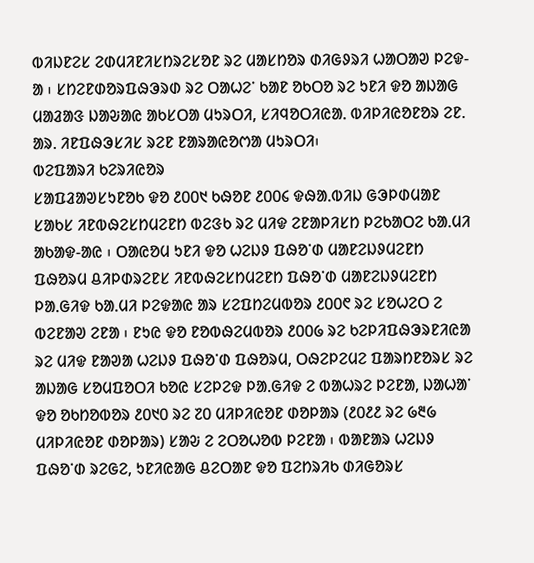ᱵᱤᱡᱱᱮᱥ ᱮᱰᱢᱤᱱᱤᱥᱴᱨᱮᱥᱚᱱ ᱨᱮ ᱢᱟᱥᱴᱚᱨ ᱰᱤᱜᱽᱨᱤ ᱦᱟᱛᱟᱣ ᱞᱮᱫ-ᱟ ᱾ ᱥᱴᱮᱱᱰᱚᱨᱯᱷᱳᱨᱰ ᱨᱮ ᱛᱟᱦᱮᱸ ᱠᱟᱱ ᱚᱠᱛᱚ ᱨᱮ ᱩᱱᱤ ᱫᱚ ᱟᱡᱟᱜ ᱢᱟᱲᱟᱝ ᱡᱟᱶᱟᱭ ᱟᱠᱥᱛᱟ ᱢᱩᱨᱛᱤ, ᱥᱤᱧᱚᱛᱤᱭᱟᱹ ᱵᱤᱞᱤᱭᱚᱱᱚᱨ ᱮᱱ. ᱟᱨ. ᱤᱱᱯᱷᱳᱥᱤᱥ ᱨᱮᱱ ᱱᱟᱨᱟᱭᱚᱬᱟ ᱢᱩᱨᱛᱤ᱾
ᱵᱮᱯᱟᱨᱤ ᱠᱮᱨᱤᱭᱚᱨ
ᱥᱟᱯᱲᱟᱣᱥᱩᱱᱚᱠ ᱫᱚ ᱒᱐᱐᱑ ᱠᱷᱚᱱ ᱒᱐᱐᱔ ᱫᱷᱟᱹᱵᱤᱡ ᱜᱳᱞᱰᱢᱟᱱ ᱥᱟᱠᱥ ᱤᱱᱵᱷᱮᱥᱴᱢᱮᱱᱴ ᱵᱮᱝᱠ ᱨᱮ ᱢᱤᱫ ᱮᱱᱟᱞᱤᱥᱴ ᱞᱮᱠᱟᱛᱮ ᱠᱟᱹᱢᱤ ᱟᱠᱟᱫ-ᱟᱭ ᱾ ᱛᱟᱭᱚᱢ ᱩᱱᱤ ᱫᱚ ᱦᱮᱡᱽ ᱯᱷᱚᱸᱰ ᱢᱟᱱᱮᱡᱽᱢᱮᱱᱴ ᱯᱷᱚᱨᱢ ᱪᱤᱞᱰᱨᱮᱱᱥ ᱤᱱᱵᱷᱮᱥᱴᱢᱮᱱᱴ ᱯᱷᱚᱸᱰ ᱢᱟᱱᱮᱡᱽᱢᱮᱱᱴ ᱞᱟᱹᱜᱤᱫ ᱠᱟᱹᱢᱤ ᱞᱮᱫᱟᱭ ᱟᱨ ᱥᱮᱯᱴᱮᱢᱵᱚᱨ ᱒᱐᱐᱖ ᱨᱮ ᱥᱚᱦᱮᱛ ᱮ ᱵᱮᱱᱟᱣ ᱮᱱᱟ ᱾ ᱱᱩᱭ ᱫᱚ ᱱᱚᱵᱷᱮᱢᱵᱚᱨ ᱒᱐᱐᱙ ᱨᱮ ᱠᱮᱞᱤᱯᱷᱳᱨᱱᱤᱭᱟ ᱨᱮ ᱢᱤᱫ ᱱᱟᱣᱟ ᱦᱮᱡᱽ ᱯᱷᱚᱸᱰ ᱯᱷᱚᱨᱢ, ᱛᱷᱮᱞᱮᱢᱮ ᱯᱟᱨᱴᱱᱚᱨᱥ ᱨᱮ ᱟᱡᱟᱜ ᱥᱚᱢᱯᱚᱛᱤ ᱠᱚᱭ ᱥᱮᱞᱮᱫ ᱞᱟᱹᱜᱤᱫ ᱮ ᱵᱟᱦᱨᱮ ᱞᱮᱱᱟ, ᱡᱟᱦᱟᱸ ᱫᱚ ᱚᱠᱴᱚᱵᱚᱨ ᱒᱐᱑᱐ ᱨᱮ ᱗᱐ ᱢᱤᱞᱤᱭᱚᱱ ᱰᱚᱞᱟᱨ (᱒᱐᱒᱒ ᱨᱮ ᱙᱓᱙ ᱢᱤᱞᱤᱭᱚᱱ ᱰᱚᱞᱟᱨ) ᱥᱟᱶ ᱮ ᱮᱛᱚᱦᱚᱵ ᱞᱮᱱᱟ ᱾ ᱵᱟᱱᱟᱨ ᱦᱮᱡᱽ ᱯᱷᱚᱸᱰ ᱨᱮᱜᱮ, ᱩᱱᱤᱭᱟᱜ ᱪᱮᱛᱟᱱ ᱫᱚ ᱯᱮᱴᱨᱤᱠ ᱰᱤᱜᱚᱨᱥ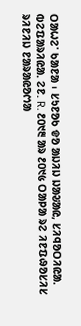ᱛᱟᱦᱮᱸ ᱠᱟᱱᱟ ᱾ ᱥᱩᱱᱚᱠ ᱫᱚ ᱟᱡᱤᱡ ᱡᱟᱶᱟᱭ, ᱥᱤᱧᱚᱛᱤᱭᱟᱹ ᱵᱮᱯᱟᱨᱤᱭᱟᱹ ᱮᱱ. R. ᱒᱐᱑᱓ ᱟᱨ ᱒᱐᱑᱕ ᱛᱟᱞᱟ ᱨᱮ ᱤᱱᱯᱷᱚᱥᱤᱥ ᱨᱤᱱᱤᱡ ᱱᱟᱨᱟᱭᱚᱬᱟ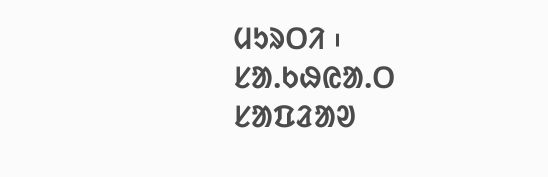ᱢᱩᱨᱛᱤ ᱾
ᱥᱟ.ᱠᱷᱭᱟ.ᱛ
ᱥᱟᱯᱲᱟᱣ